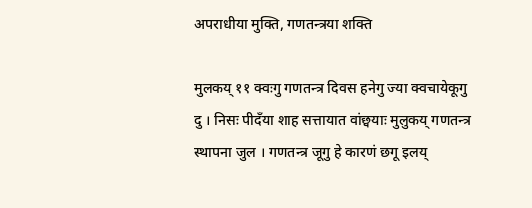अपराधीया मुक्ति, गणतन्त्रया शक्ति

मुलकय् ११ क्वःगु गणतन्त्र दिवस हनेगु ज्या क्वचायेकूगु दु । निसः पीदँया शाह सत्तायात वांछ्वयाः मुलुकय् गणतन्त्र स्थापना जुल । गणतन्त्र जूगु हे कारणं छगू इलय्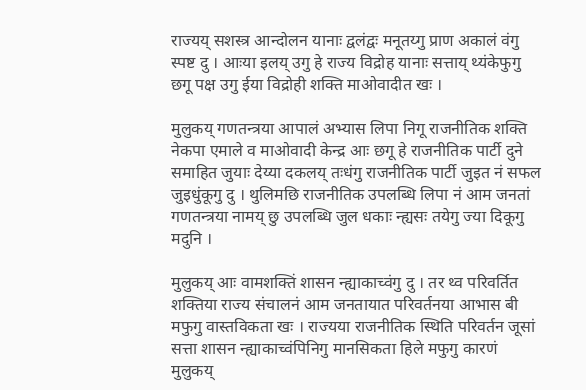राज्यय् सशस्त्र आन्दोलन यानाः द्वलंद्वः मनूतय्गु प्राण अकालं वंगु स्पष्ट दु । आःया इलय् उगु हे राज्य विद्रोह यानाः सत्ताय् थ्यंकेफुगु छगू पक्ष उगु ईया विद्रोही शक्ति माओवादीत खः ।

मुलुकय् गणतन्त्रया आपालं अभ्यास लिपा निगू राजनीतिक शक्ति नेकपा एमाले व माओवादी केन्द्र आः छगू हे राजनीतिक पार्टी दुने समाहित जुयाः देय्या दकलय् तःधंगु राजनीतिक पार्टी जुइत नं सफल जुइधुंकूगु दु । थुलिमछि राजनीतिक उपलब्धि लिपा नं आम जनतां गणतन्त्रया नामय् छु उपलब्धि जुल धकाः न्ह्यसः तयेगु ज्या दिकूगु मदुनि ।

मुलुकय् आः वामशक्तिं शासन न्ह्याकाच्वंगु दु । तर थ्व परिवर्तित शक्तिया राज्य संचालनं आम जनतायात परिवर्तनया आभास बी मफुगु वास्तविकता खः । राज्यया राजनीतिक स्थिति परिवर्तन जूसां सत्ता शासन न्ह्याकाच्वंपिनिगु मानसिकता हिले मफुगु कारणं मुलुकय्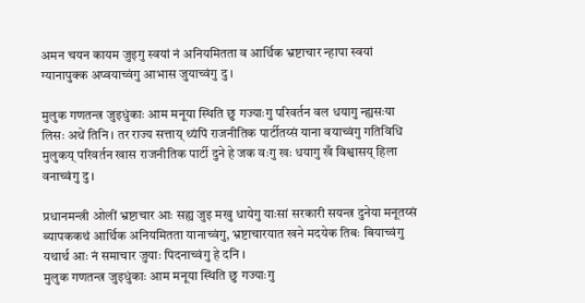अमन चयन कायम जुइगु स्वयां नं अनियमितता व आर्थिक भ्रष्टाचार न्हापा स्वयां ग्यानापुक्क अप्वयाच्वंगु आभास जुयाच्वंगु दु ।

मुलुक गणतन्त्र जुइधुंकाः आम मनूया स्थिति छु गज्याःगु परिवर्तन वल धयागु न्ह्यसःया लिसः अथें तिनि । तर राज्य सत्ताय् थ्यंपिं राजनीतिक पार्टीतय्सं याना वयाच्वंगु गतिविधि मुलुकय् परिवर्तन खास राजनीतिक पार्टी दुने हे जक वःगु खः धयागु खँ विश्वासय् हिला वनाच्वंगु दु ।

प्रधानमन्त्री ओलीं भ्रष्टाचार आः सह्य जुइ मखु धायेगु याःसां सरकारी सयन्त्र दुनेया मनूतय्सं ब्यापककथं आर्थिक अनियमितता यानाच्वंगु, भ्रष्टाचारयात खने मदयेक तिबः बियाच्वंगु यथार्थ आः नं समाचार जुयाः पिदनाच्वंगु हे दनि ।
मुलुक गणतन्त्र जुइधुंकाः आम मनूया स्थिति छु गज्याःगु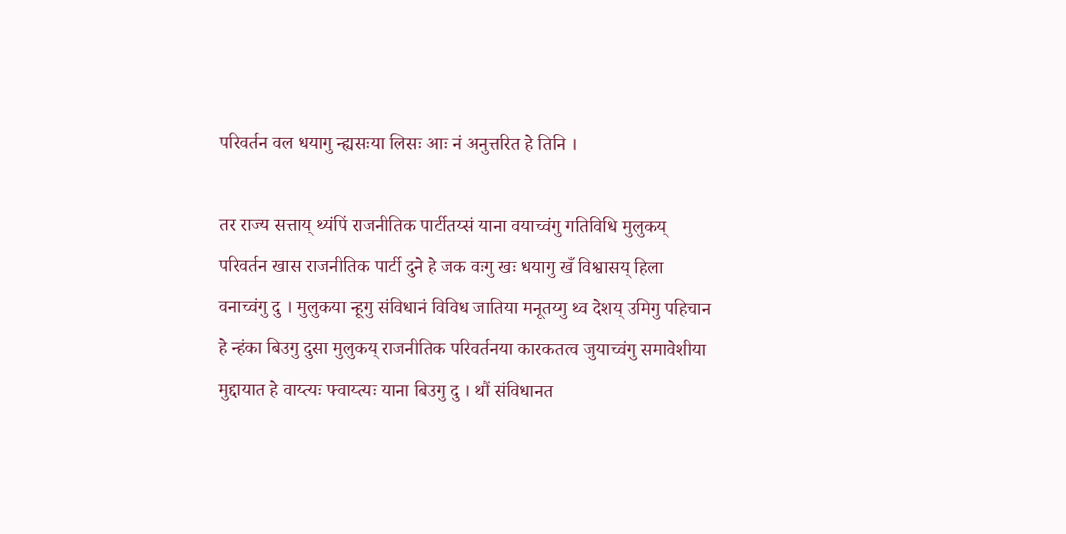परिवर्तन वल धयागु न्ह्यसःया लिसः आः नं अनुत्तरित हे तिनि ।

तर राज्य सत्ताय् थ्यंपिं राजनीतिक पार्टीतय्सं याना वयाच्वंगु गतिविधि मुलुकय् परिवर्तन खास राजनीतिक पार्टी दुने हे जक वःगु खः धयागु खँ विश्वासय् हिला वनाच्वंगु दु । मुलुकया न्हूगु संविधानं विविध जातिया मनूतय्गु थ्व देशय् उमिगु पहिचान हे न्हंका बिउगु दुसा मुलुकय् राजनीतिक परिवर्तनया कारकतत्व जुयाच्वंगु समावेशीया मुद्दायात हे वाय्त्यः फ्वाय्त्यः याना बिउगु दु । थौं संविधानत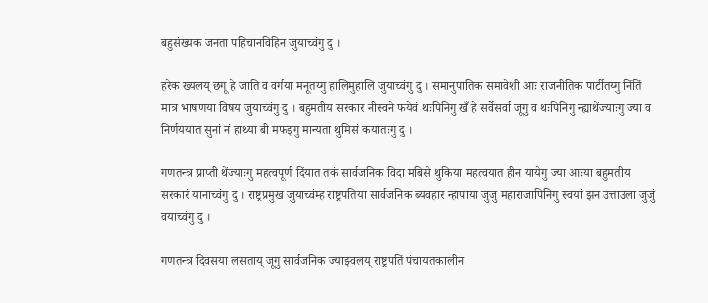बहुसंख्यक जनता पहिचानविहिन जुयाच्वंगु दु ।

हरेक ख्यलय् छगू हे जाति व वर्गया मनूतय्गु हालिमुहालि जुयाच्वंगु दु । समानुपातिक समावेशी आः राजनीतिक पार्टीतय्गु निंतिं मात्र भाषणया विषय जुयाच्वंगु दु । बहुमतीय सरकार नीस्वने फयेवं थःपिनिगु खँ हे सर्वेसर्वा जूगु व थःपिनिगु न्ह्याथेंज्याःगु ज्या व निर्णययात सुनां नं हाथ्या बी मफइगु मान्यता थुमिसं कयातःगु दु ।

गणतन्त्र प्राप्ती थेंज्याःगु महत्वपूर्ण दिंयात तकं सार्वजनिक विदा मबिसे थुकिया महत्वयात हीन यायेगु ज्या आःया बहुमतीय सरकारं यानाच्वंगु दु । राष्ट्रप्रमुख जुयाच्वंम्ह राष्ट्रपतिया सार्वजनिक ब्यवहार न्हापाया जुजु महाराजापिनिगु स्वयां झन उत्ताउला जुजुं वयाच्वंगु दु ।

गणतन्त्र दिवसया लसताय् जूगु सार्वजनिक ज्याझ्वलय् राष्ट्रपतिं पंचायतकालीन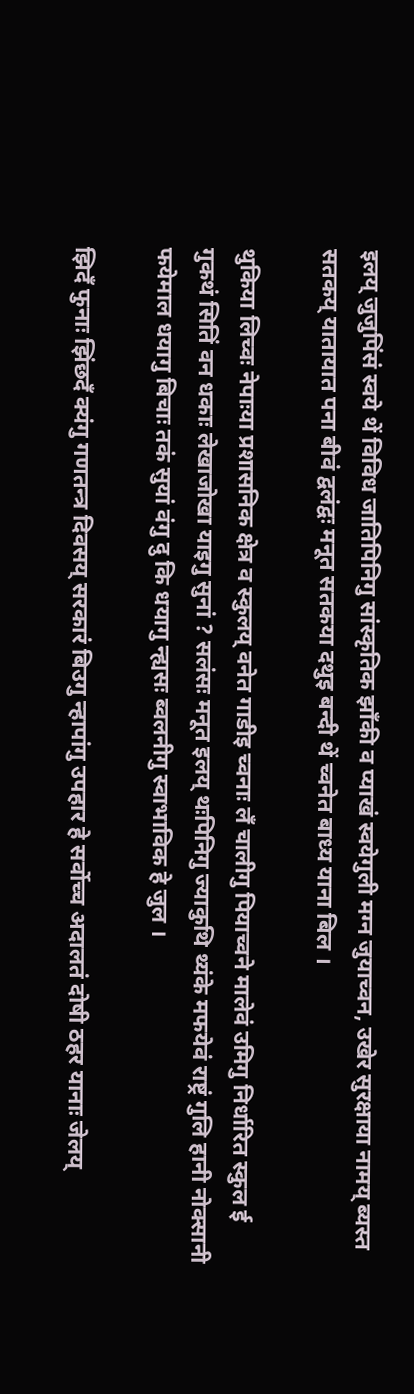इलय् जुजुपिंसं स्वये थें विविध जातिपिनिगु सांस्कृतिक झाँकी व प्याखं स्वयेगुली मग्न जुयाच्वन, उखेर सुरक्षाया नामय् ब्यस्त सतकय् यातायात पना बीवं द्वलंद्वः मनूत सतकया दथुइ बन्दी थें च्वनेत बाध्य याना बिल ।

थुकिया लिच्वः नेपाःया प्रशासनिक क्षेत्र व स्कुलय् वनेत गाडीइ च्वनाः लँ चालीगु पियाच्वने मालेवं उमिगु निर्धारित स्कुल ई गुकथं सितिं वन धकाः लेखाजोखा याइगु सुनां ? सलंसः मनूत इलय् थःपिनिगु ज्याकुथि थ्यंके मफयेवं राष्ट्रं गुलि हानी नोक्सानी फयेमाल धयागु बिचाः तकं सुयां वंगु दु कि धयागु न्ह्यसः ब्वलनीगु स्वाभाविक हे जुल ।

झिदँ फुनाः झिंछदँ क्यंगु गणतन्त्र दिवसय् सरकारं बिउगु न्हापांगु उपहार हे सर्वोच्च अदालतं दोषी ठहर यानाः जेलय्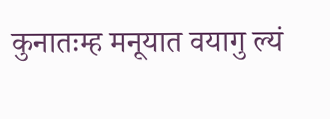कुनातःम्ह मनूयात वयागु ल्यं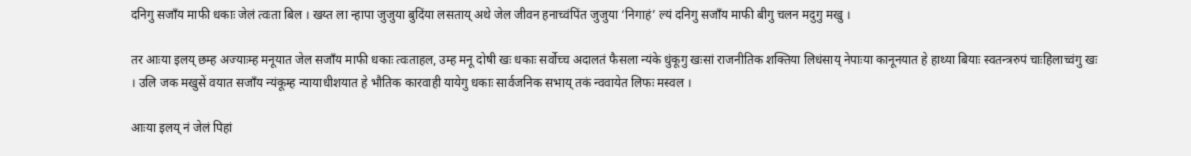दनिगु सजाँय माफी धकाः जेलं त्वःता बिल । खय्त ला न्हापा जुजुया बुदिंया लसताय् अथे जेल जीवन हनाच्वंपिंत जुजुया ‘निगाहं’ ल्यं दनिगु सजाँय माफी बीगु चलन मदुगु मखु ।

तर आःया इलय् छम्ह अज्याःम्ह मनूयात जेल सजाँय माफी धकाः त्वःताहल, उम्ह मनू दोषी खः धकाः सर्वोच्च अदालतं फैसला न्यंके धुंकूगु खःसां राजनीतिक शक्तिया लिधंसाय् नेपाःया कानूनयात हे हाथ्या बियाः स्वतन्त्ररुपं चाःहिलाच्वंगु खः । उलि जक मखुसें वयात सजाँय न्यंकूम्ह न्यायाधीशयात हे भौतिक कारवाही यायेगु धकाः सार्वजनिक सभाय् तकं न्ववायेत लिफः मस्वल ।

आःया इलय् नं जेलं पिहां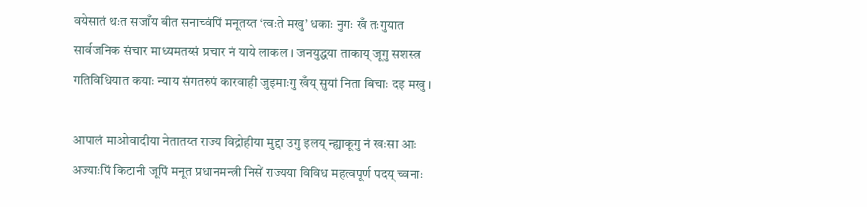वयेसातं थःत सजाँय बीत सनाच्वंपिं मनूतय्त ‘त्वःते मखु’ धकाः नुगः खँ तःगुयात सार्वजनिक संचार माध्यमतय्सं प्रचार नं याये लाकल । जनयुद्धया ताकाय् जूगु सशस्त्र गतिविधियात कयाः न्याय संगतरुपं कारवाही जुइमाःगु खँय् सुयां निता बिचाः दइ मखु ।

आपालं माओवादीया नेतातय्त राज्य विद्रोहीया मुद्दा उगु इलय् न्ह्याकूगु नं खःसा आः अज्याःपिं किटानी जूपिं मनूत प्रधानमन्त्री निसें राज्यया विविध महत्वपूर्ण पदय् च्वनाः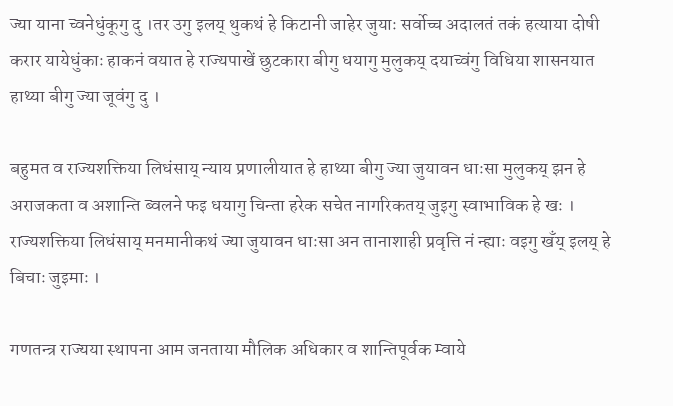ज्या याना च्वनेधुंकूगु दु ।तर उगु इलय् थुकथं हे किटानी जाहेर जुयाः सर्वोच्च अदालतं तकं हत्याया दोषी करार यायेधुंकाः हाकनं वयात हे राज्यपाखें छुटकारा बीगु धयागु मुलुकय् दयाच्वंगु विधिया शासनयात हाथ्या बीगु ज्या जूवंगु दु ।

बहुमत व राज्यशक्तिया लिधंसाय् न्याय प्रणालीयात हे हाथ्या बीगु ज्या जुयावन धाःसा मुलुकय् झन हे अराजकता व अशान्ति ब्वलने फइ धयागु चिन्ता हरेक सचेत नागरिकतय् जुइगु स्वाभाविक हे खः । राज्यशक्तिया लिधंसाय् मनमानीकथं ज्या जुयावन धाःसा अन तानाशाही प्रवृत्ति नं न्ह्याः वइगु खँय् इलय् हे बिचाः जुइमाः ।

गणतन्त्र राज्यया स्थापना आम जनताया मौलिक अधिकार व शान्तिपूर्वक म्वाये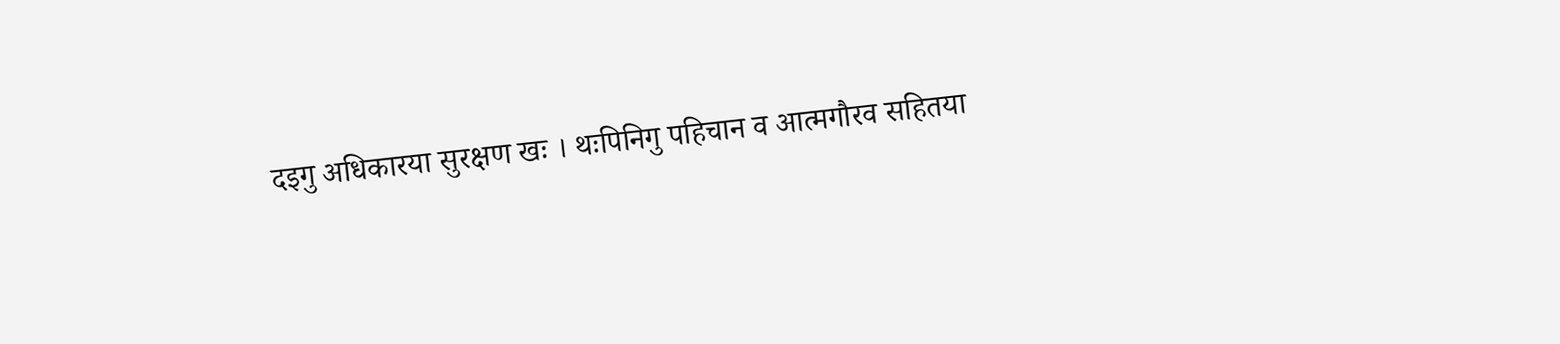दइगु अधिकारया सुरक्षण खः । थःपिनिगु पहिचान व आत्मगौरव सहितया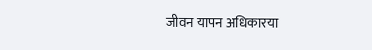जीवन यापन अधिकारया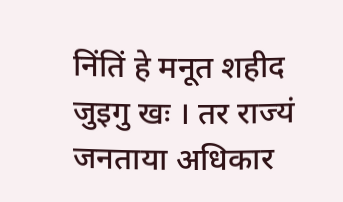निंतिं हे मनूत शहीद जुइगु खः । तर राज्यं जनताया अधिकार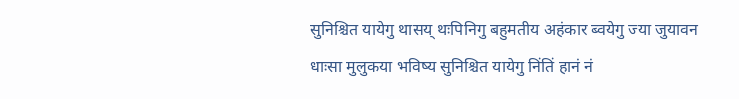सुनिश्चित यायेगु थासय् थःपिनिगु बहुमतीय अहंकार ब्वयेगु ज्या जुयावन धाःसा मुलुकया भविष्य सुनिश्चित यायेगु निंतिं हानं नं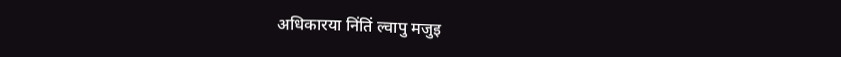अधिकारया निंतिं ल्वापु मजुइ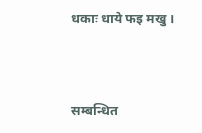धकाः धाये फइ मखु ।



सम्बन्धित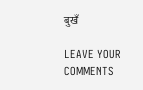बुखँ

LEAVE YOUR COMMENTS